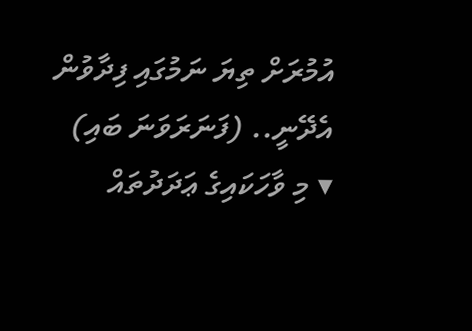އުމުރަށް ތިޔަ ނަމުގައި ފިދާވުން އެދޭނީ.. (ފަނަރަވަނަ ބައި)
▾ މި ވާހަކައިގެ ޢަދަދުތައް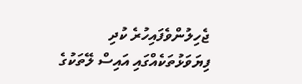ޖެހިލުންވެފައިހުރެ ކުދި ފިޔަވަޅުތަކެއްގައި އައިސް ލޭތަކުގެ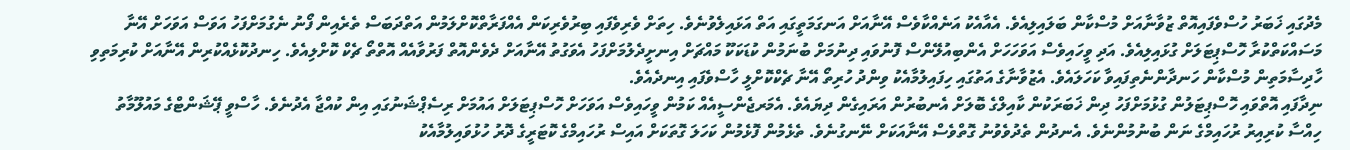މެދުގައި ޚަބަރު ހުސްވެފައިއޮތް ޒުވާނާއަށް މުސްކާން ބަލައިލިއެވެ. އެއާއެކު އަނެއްކާވެސް އޭނާއަށް އަނގަމަތީގައި އަތް އަޅައިލެވުނެވެ. ހިތަށް ވެރިވެފައި ބިރުވެރިކަން އެއްފަރާތްކޮށްލަމުން އަތްދަބަސް ތެރެއިން ފޯނު ނެގުމަށްފަހު އަވަސް އަވަހަށް އޭނާ މަސައްކަތްކުރާ ހޮސްޕިޓަލަށް ގުޅައިލިއެވެ. އަދި ވީހައިވެސް އަވަހަހަށް އެންބިއުލޭންސް ފޮނުވައި ދިނުމަށް ބުނަމުން ކުޑަކަކޫ މައްޗަށް އިނށީދެލުމަށްފަހު އެވަގުތު އޭނާއަށް ދެވެންއޮތް ފަރުވާއެއް އޮތްތޯ ޗެކް ކޮށްލިއެވެ. ހިނދުކޮޅެއްކުރިން އޭނާއަށް ކުރިމަތިވި ހާދިސާމަތިން މުސްކާން ހަނދާންނެތިފައިވާ ކަހަލައެވެ. އެޒުވާނާގެ އަތުގައި ހިފައިލުމާއެކު ވިންދު ހުރިތޯ އޭނާ ޗެކްކޮށްލީ ހާސްވެފައި އިނދެއެވެ.
ނިދާފައި އޮތްވައި ހޮސްޕިޓަލުން ގުޅުމަށްފަހު ދިން ޚަބަރަކުން ކާއިލްގެ ބޮލަށް އެނބުރުން އަރައިގެން ދިޔައެވެ. އެމަރޖެންސީއެއް ކަމުން ވީހައިވެސް އަވަހަށް ހޮސްޕިޓަލަށް އައުމަށް ރިސެޕްޝަނުގައި އިން ކުއްޖާ އެދުނެވެ. ހާސްވީ ޕޭޝަންޓްގެ މައުލޫމާތު ހިއްސާ ކުރިއިރު ރުހައިމްގެ ނަން ބުނުމުންނެވެ. އެނދުން ތެދުވެވުނު ގޮތްވެސް އޭނާއަކަށް ނޭނގުނެވެ. ތެޅެމުން ފޮޅެމުން ކަހަލަ ގޮތަކަށް އައިސް ރުހައިމްގެ ކޮޓަރީގެ ދޮރު ހުޅުވައިލުމާއެކު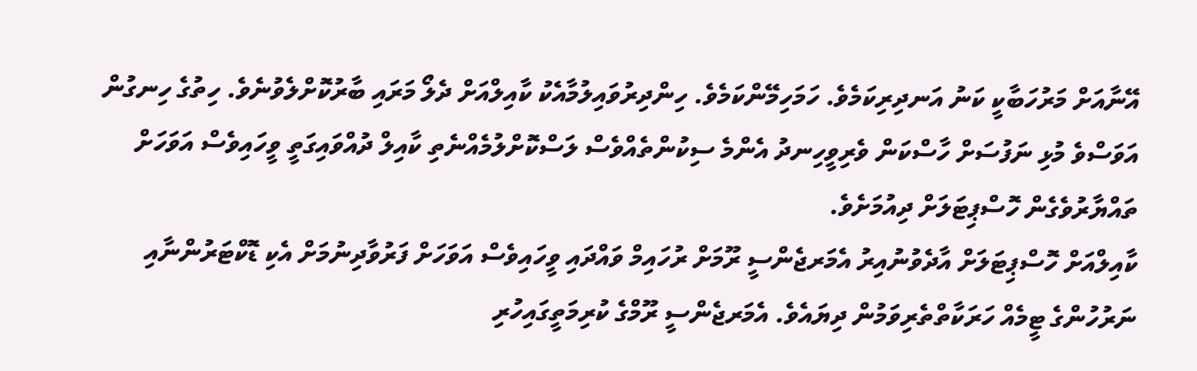އޭނާއަށް މަރުހަބާކީ ކަނު އަނދިރިކަމެވެ. ހަމަހިމޭންކަމެވެ. ހިންދިރުވައިލުމާއެކު ކާއިލްއަށް ދެލޯ މަރައި ބާރުކޮށްލެވުނެވެ. ހިތުގެ ހިނގުން އަވަސްވެ މުޅި ނަފުސަށް ހާސްކަން ވެރިވީހިނދު އެންމެ ސިކުންތެއްވެސް ލަސްކޮށްލުމެއްނެތި ކާއިލް ދުއްވައިގަތީ ވީހައިވެސް އަވަހަށް ތައްޔާރުވެގެން ހޮސްޕިޓަލަށް ދިއުމަށެވެ.
ކާއިލްއަށް ހޮސްޕިޓަލަށް އާދެވުނުއިރު އެމަރޖެންސީ ރޫމަށް ރުހައިމް ވައްދައި ވީހައިވެސް އަވަހަށް ފަރުވާދިނުމަށް އެކި ޑޮކްޓަރުންނާއި ނަރުހުންގެ ޓީމެއް ހަރަކާތްތެރިވަމުން ދިޔައެވެ. އެމަރޖެންސީ ރޫމްގެ ކުރިމަތީގައިހުރި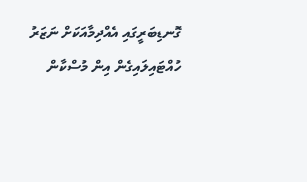ގޮނޑިބަރީގައި އެއްދިމާއަކަށް ނަޒަރު ހުއްޓައިލައިގެން އިން މުސްކާން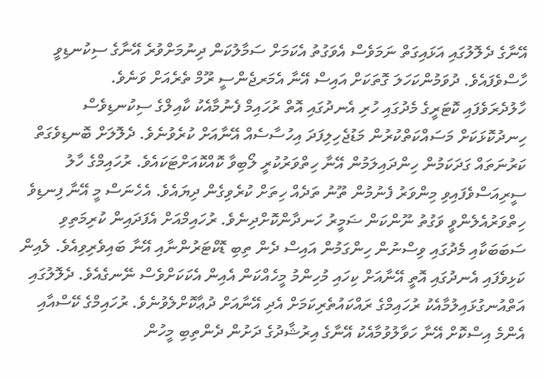އޭނާގެ ދެލޮލުގައި އަޅައިގަތް ނަމަވެސް އެވަގުތު އެކަމަށް ސަމާލުކަން ދިނުމަށްވުރެ އޭނާގެ ސިކުނޑިވީ ހާސްވެފައެވެ. ދުވަމުންކަހަލަ ގޮތަކަށް އައިސް އޭނާ އެމަރޖެންސީ ރޫމް ތެރެއަށް ވަނެވެ.
ހާލުދެރަވެފައި ކޮޓަރީގެ މެދުގައި ހުރި އެނދުގައި އޮތް ރުހައިމް ފެނުމާއެކު ކާއިލްގެ ސިކުނޑިވެސް ހިނދުކޮޅަކަށް މަސައްކަތްކުރުން މަޑުޖެހިލިފަދަ އިހުސާސެއް އޭނާއަށް ކުރެވުނެވެ. ދެލޮލަށް ބޮނޑިވެގަތް ކަރުނަތައް ގަދަކަމުން ހިންދައިލަމުން އޭނާ ހިތްވަރުކުރީ ލޯބިވާ ކޮއްކޮއަށްޓަކައެވެ. ރުހައިމްގެ ހާލު ސީރިއަސްވެފައިވި މިންވަރު ފެނުމުން ތޫނު ތަދެއް ހިތަށް ކުރެވިގެން ދިޔައެވެ. އެހެނަސް މީ އޭނާ ފިނޑިވެ ހިތްވަރުއެލެންވީ ވަގުތު ނޫންކަން ޟަމީރު ހަނދާންކޮށްދިނެވެ. ރުހައިމްއަށް އެފަދައިން ކުރިމަތިވި ސަބަބަކާއި މެދުގައި ވިސްނުން ހިންގަމުން އައިސް ދެން ތިބި ޑޮކްޓަރުންނާއި އޭނާ ބައިވެރިވިއެވެ. ލެއިން ކަޅިވެފައި އެނދުގައި އޮތީ އޭނާއަށް ކިހައި މުހިންމު މީހެއްކަން އެއިން އެކަކަށްވެސް ނޭނގެއެވެ. ދެލޮލުގައި އަތްއުނގުޅައިލުމާއެކު ރުހައިމްގެ ރައްކައުތެރިކަމަށް އެދި އޭނާއަށް ދުޢާކޮށްލެވުނެވެ. ރުހައިމްގެ ކޭސްއާއި އެންމެ އިސްކޮށް އޭނާ ހަވާލުވުމާއެކު އޭނާގެ އިރުޝާދުގެ ދަށުން ދެންތިބި މީހުން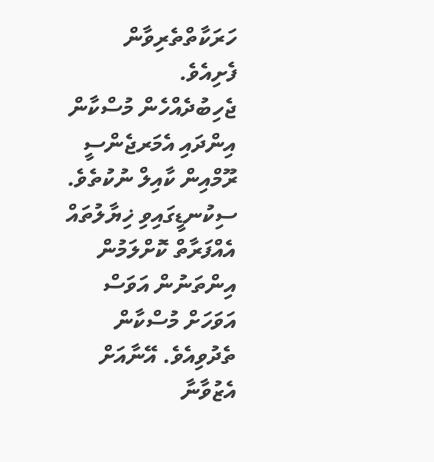ހަރަކާތްތެރިވާން ފެށިއެވެ.
ޖެހިބުދެއްހެން މުސްކާން އިންދައި އެމަރޖެންސީ ރޫމްއިން ކާއިލް ނުކުތެވެ. ސިކުނޑީގައިވި ޚިޔާލުތައް އެއްފަރާތް ކޮށްލަމުން އިންތަނުން އަވަސް އަވަހަށް މުސްކާން ތެދުވިއެވެ. އޭނާއަށް އެޒުވާނާ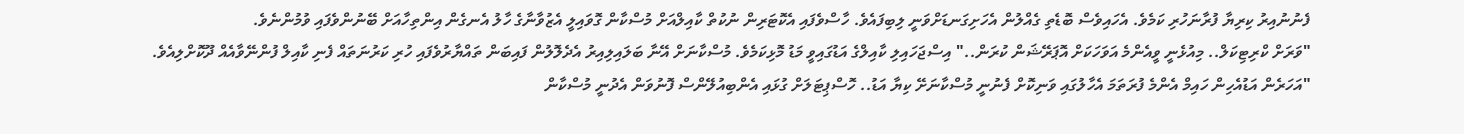ފެނުނުއިރު ކިރިޔާ ފުރާނަހުރި ކަމެވެ. އެހައިވެސް ބޮޑެތި ގެއްލުން އެހަށިގަނޑަށްވަނީ ލިބިފައެވެ. ހާސްވެފައި އެކޮޓަރިން ނުކުތް ކާއިލްއަށް މުސްކާން ގޮވައިލީ އެޒުވާނާގެ ހާލު އެނގެން އިންތިހާއަށް ބޭނުންވެފައި ވުމުންނެވެ.
"ވަރަށް ކްރިޓިކަލް.. މިއުޅެނީ ވީއެންމެ އަވަހަކަށް އޮޕަރޭޝަން ކުރަން.." އިސްޖަހައިލި ކާއިލްގެ އަޑުގައިވީ މަޑު މޮޅިކަމެވެ. މުސްކާނަށް އޭނާ ބަލައިލިއިރު އެދެލޮލުން ފައިބަން ތައްޔާރުވެފައި ހުރި ކަރުނަތައް ފެނި ކާއިލް ފުންނޭވާއެއް ދޫކޮށްލިއެވެ.
"އަހަރެން އަޑުއެހިން ހައިމް އެންމެ ފުރަތަމަ އެހާލުގައި ވަނިކޮށް ފެނުނީ މުސްކާނަށޭ ކިޔާ އަޑު.. ހޮސްޕިޓަލަށް ގުޅައި އެންބިއުލޭންސް ފޮނުވަން އެދުނީ މުސްކާން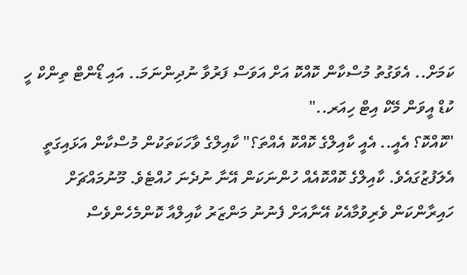ކަމަށް.. އެވަގުތު މުސްކާން ކޮއްކޮ އަށް އަވަސް ފަރުވާ ނުދިންނަމަ.. އައި ޑޯންޓް ތިންކް ހީ ކުޑް އީވަން މޭކް އިޓް ހިއަރ.."
"ކޮއްކޮ؟ އެއީ.. އެއީ ކާއިލްގެ ކޮއްކޮ އެއްތަ؟" ކާއިލްގެ ވާހަކަތަކުން މުސްކާން އަޅައިގަތީ އެލަފުޒުގައެވެ. ކާއިލްގެ ކޮއްކޮއެއް ހުންނަކަން އޭނާ ނުދެނަ ހުއްޓެވެ. މޫނުމައްޗަށް ހައިރާންކަން ވެރިވުމާއެކު އޭނާއަށް ފެނުނު މަންޒަރު ކާއިލްއާ ކޮންމެހެންވެސް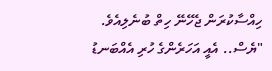ހިއްސާކުރަން ޖެހޭނޭ ހިތް ބުނެލިއެވެ.
"ޔެސް.. އެއީ އަހަރެންގެ ހުރި އެއްބަނޑު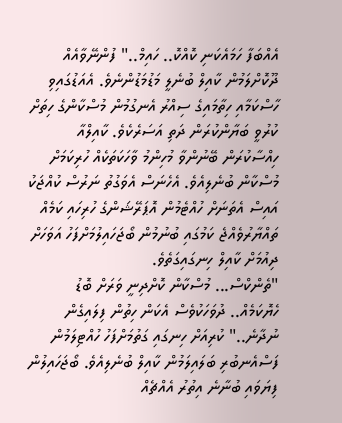އެއްބަފާ ހަމައެކަނި ކޮއްކޮ.. ހައިމް.." ފުންނޭވާއެއް ދޫކޮށްލަމުން ކާއިލް ބުނެލީ މަޑުމަޑުންނެވެ. އެއަޑުގައިވި ހާސްކަމާއި ހިތާމައިގެ ސިއްރު އެނގުމުން މުސްކާންގެ ހިތަށް ކުރުވީ ބަޔާންކުރަން ދަތި އަސަރެކެވެ. ކާއިލްއާ ހިއްސާކުރަން ބޭނުންވާ މުހިންމު ވާހަކަތަކެއް ހުރިކަމަށް މުސްކާން ބުނެލިއެވެ. އެހެނަސް އެވަގުތު ނަރުސް ކުއްޖަކު އައިސް އެތަނަށް ހުއްޓެމުން އޮޕަރޭޝަންގެ ހުރިހައި ކަމެއް ތައްޔާރުވެއްޖެ ކަމުގައި ބުނުމުން ބޯޖަހައިލުމަށްފަހު އަވަހަށް ދިއުމަށް ކާއިލް ހިނގައިގަތެވެ.
"ތެންކްސް... މުސްކާން ކޮށްދިނީ ވަރަށް ބޮޑު ހެޔޮކަމެއް.. ދުވަހަކުވެސް އެކަން ހިތުން ފިލައިގެން ނުދާނެ.." ކުރިއަށް ހިނގައި ގަތުމަށްފަހު ހުއްޓިލަމުން ފަސްއެނބުރި ބަލައިލަމުން ކާއިލް ބުނެލިއެވެ. ބޯޖަހައިލުން ފިޔަވައި ބުނާނެ އިތުރު އެއްޗެއް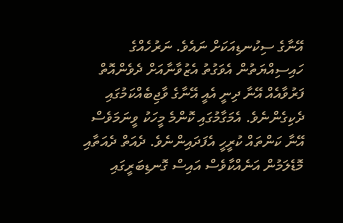އޭނާގެ ސިކުނޑިއަކަށް ނައެވެ. ނަރުހެއްގެ ހައިސިއްޔަތުން އެވަގުތު އެޒުވާނާއަށް ދެވެންއޮތް ފަރުވާއެއް އޭނާ ދިނީ އެއީ އޭނާގެ ވާޖިބެއްކަމުގައި ދެކިގެންނެވެ. އެމަގާމުގައި ކޮންމެ މީހަކު ވީނަމަވެސް އޭނާ ކަންތައް ކުރީހީ އެފަދައިންނެވެ. ދެއަތް ދެއަތާއި މޮޑެލަމުން އަނެއްކާވެސް އައިސް ގޮނޑިބަރީގައި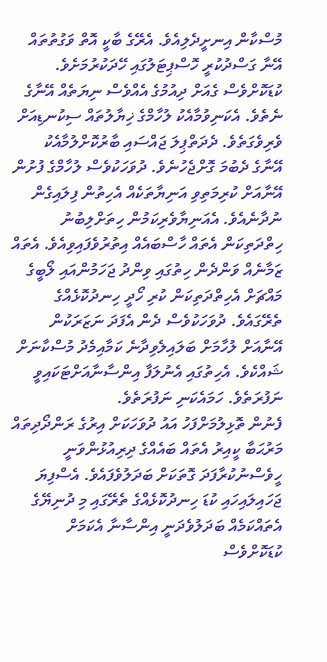މުސްކާން އިނށީދެލިއެވެ. އެރޭގެ ބާކީ އޮތް ވަގުތުތައް އޭނާ ގަސްދުކުރީ ހޮސްޕިޓަލުގައި ހޭދަކުރުމަށެވެ. ކުޑަކޮށްވެސް ގެއަށް ދިއުމުގެ އެއްވެސް ނިޔަތެއް އޭނާގެ ނެތެވެ. އެކަނިވުމާއެކު ލުހާމްގެ ޚިޔާލުތައް ސިކުނޑިއަށް ވެރިވެގަތެވެ. ދެދަތްޕިލަ ޖައްސައި ބާރުކޮށްލުމާއެކު އޭނާގެ ދެބުމަ ގޮށްޖެހުނެވެ. ދުވަހަކުވެސް ލުހާމްގެ ފުށުން އޭނާއަށް ކުރިމަތިވި އަނިޔާތަކެއް އެހިތުން ފިލައިގެން ނުދާނެއެވެ. އެއަނިޔާވެރިކަމުން ހިތަށްލިބުނު ހިތްދަތިކަން އެތައް ހާސްބައެއް އިތުރުވެފައިވިއެވެ. އެތައް ޒަމާނެއް ވަންދެން ހިތުގައި ވިންދު ޖަހަމުންއައި ލޯބީގެ މައްޗަށް އެހިތްދަތިކަން ކުރި ހޯދީ ހިނދުކޮޅެއްގެ ތެރޭގައެވެ. ދުވަހަކުވެސް ދެން އެފަދަ ނަޒަރަކުން އޭނާއަށް ލުހާމަށް ބަލައިލެވިދާނެ ކަމާއިމެދު މުސްކާނަށް ޝައްކެވެ. އެހިތުގައި އެނުލަފާ އިންސާނާއަށްޓަކައިވީ ނަފުރަތެވެ. ހަމައެކަނި ނަފުރަތެވެ.
ފެނުން ތޮޅިލުމަށްފަހު އައު ދުވަހަކަށް އިރުގެ ރަންދޯދިތައް މަރުޙަބާ ކީއިރު އެތައް ބައެއްގެ ދިރިއުޅުންވަނީ ހީވެސްނުކުރާފަދަ ގޮތަކަށް ބަދަލުވެފައެވެ. އެސްފިޔަ ޖަހައިލައިހައި ކުޑަ ހިނދުކޮޅެއްގެ ތެރޭގައި މި ދުނިޔޭގެ އެތައްކަމެއް ބަދަލުވެދަނީ އިންސާނާ އެކަމަށް ކުޑަކޮށްވެސް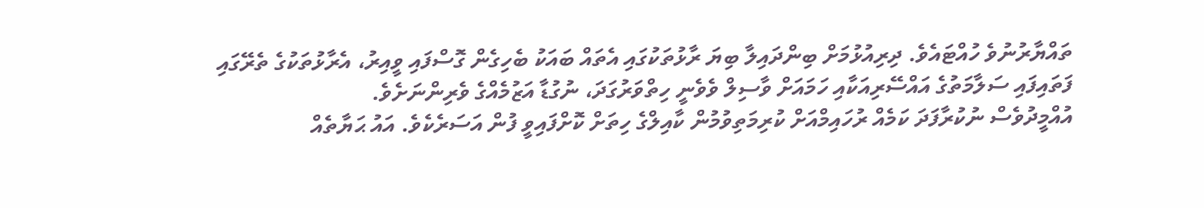ތައްޔާރުނުވެ ހުއްޓައެވެ. ދިރިއުޅުމަށް ބިންދައިލާ ބިޔަ ރާޅުތަކުގައި އެތައް ބައަކު ބެހިގެން ގޮސްފައި ވީއިރު، އެރާޅުތަކުގެ ތެރޭގައި ފަތައިފައި ސަލާމަތުގެ އައްސޭރިއަކާއި ހަމައަށް ވާސިލް ވެވެނީ ހިތްވަރުގަދަ، ނުގުޑާ އަޒުމެއްގެ ވެރިންނަށެވެ.
އުއްމީދުވެސް ނުކުރާފަދަ ކަމެއް ރުހައިމްއަށް ކުރިމަތިވުމުން ކާއިލްގެ ހިތަށް ކޮށްފައިވީ ފުން އަސަރެކެވެ. އައު ޙަޔާތެއް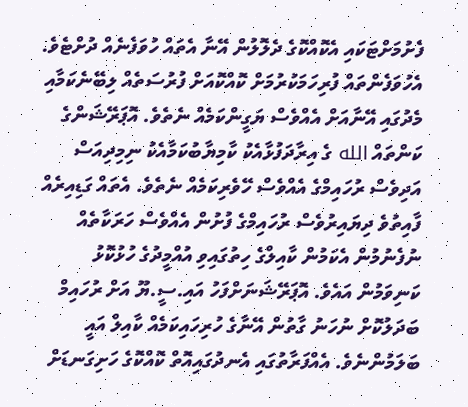ފެށުމަށްޓަކައި އެކޮއްކޮގެ ދެލޮލުން އޭނާ އެތައް ހުވަފެނެއް ދުށްޓެވެ. އެހުވަފެންތައް ފުރިހަމަކުރުމަށް ކޮއްކޮއަށް ފުރުސަތެއް ލިބޭނެކަމާއި މެދުގައި އޭނާއަށް އެއްވެސް ޔަގީންކަމެއް ނެތެވެ. އޮޕަރޭޝަންގެ ކަންތައް الله ގެ އިރާދަފުޅާއެކު ކާމިޔާބުކަމާއެކު ނިމިދިއަސް އަދިވެސް ރުހައިމްގެ އެއްވެސް ހޭވެރިކަމެއް ނެތެވެ. އެތައް ގަޑިއިރެއް ފާއިތުވެ ދިޔައިރުވެސް ރުހައިމްގެ ފުށުން އެއްވެސް ހަރަކާތެއް ނުފެނުމުން އެކަމުން ކާއިލްގެ ހިތުގައިވި އުއްމީދުގެ ހުޅުކޮޅު ކަނިވަމުން އައެވެ. އޮޕަރޭޝަނަށްފަހު އައި.ސީ.ޔޫ އަށް ރުހައިމް ބަދަލުކޮށް ނުހަނު ގާތުން އޭނާގެ ހުރިހައިކަމެއް ކާއިލް އައީ ބަލަމުންނެވެ. އެއްފަރާތުގައި އެނދުގައިއޮތް ކޮއްކޮގެ ހަށިގަނޑަށް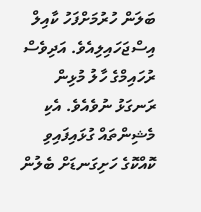ބަލަން ހުރުމަށްފަހު ކާއިލް އިސްޖަހައިލިއެވެ. އަދިވެސް ރުހައިމްގެ ހާލު މުޅިން ރަނގަޅު ނުވެއެވެ. އެކި މެޝިންތައް ގުޅައިފައިވި ކޮއްކޮގެ ހަށިގަނޑަށް ބެލުން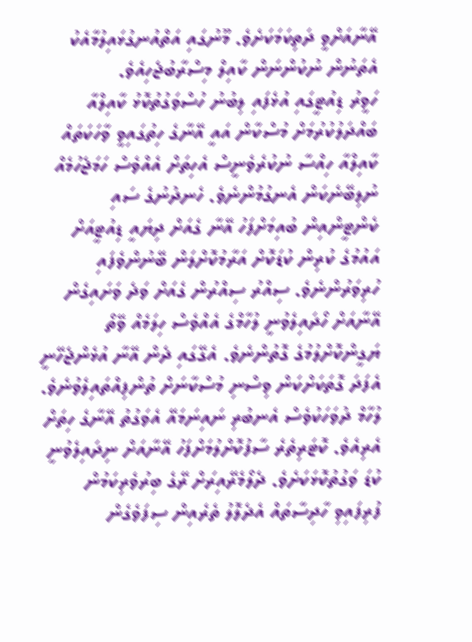އޭނާއަށްވީ ދަތިކަމަކަށެވެ. މޫނުގައި އަތްއުނގުޅައިލުމާއެކު އެތަނުން ނުކުންނަން ކާއިލް މިސްރާބުޖެހިއެވެ.
ހަވީރު ޑިއުޓީގައި އުޅެފައި ލިބުނު ހުސްވަގުތުކޮޅު ކާއިލްއާ ބައްދަލުކުރުމަށް މުސްކާން އައީ އޭނާގެ ހިތުގައިވީ ވާހަކަތައް ކާއިލްއާ ހިއްސާ ނުކުރެވެނީސް އެހިތަށް އެއްވެސް ހަމަޖެހުމެއް ނުލިބޭނެކަން އެނގުމުންނެވެ. ހެނދުނުގެ ސައި ކެންޓީންއިން ބުއިމަށްފަހު އޭނާ ގެއަށް ދިޔައީ ޑިއުޓީއަށް އައުމުގެ ކުރިން ކުޑަކޮށް އަރާމުކޮށްލަން ބޭނުންވެފައި ހުރިވަރުންނެވެ. ސިއްރު ސިއްރުން ގެއަށް ވަދެ ވަށައިގެން އޭނާއަށް ހޯދައިލެވުނީ ލުހާމްގެ އެއްވެސް ހިލަމެއް ވޭތޯ ޔަގީންކޮށްލުމުގެ ގޮތުންނެވެ. އެގޭގައި ދެން އޭނާ އުޅެންޖެހޭނީ އެފަދަ ގޮތަކަށްކަން ވިސްނި މުސްކާނަށް ތުންފިއްތައިލެވުނެވެ. ލުހާމް ދުވަހަކުވެސް އެނބުރި ނައިނަމައޭ އެވަގުތު އޭނާގެ ހިތަށް އެރިއެވެ. ކޮޓަރިތެރެ ސާފުކޮށްލުމަށްފަހު އޭނާއަށް ނިދައިލެވުނީ ކުޑަ ވަގުތުކޮޅަކަށެވެ. ދެލޯމެރޭއިރަށް ރޭގެ ބިރުވެރިކަމުން ފުރިފައިވި ހާދިސާތައް އެދެލޮލު ތެރެއިން ސިފަވެގެން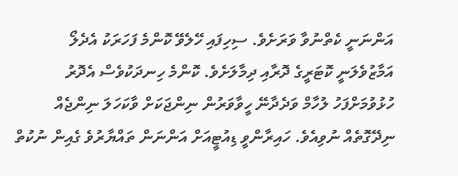އަންނަނީ ކެތްނުވާ ވަރަށެވެ. ސިހިފައި ހޭލެވޭ ކޮންމެ ފަހަރަކު އެދެލޯ އަމާޒުވެލަނީ ކޮޓަރީގެ ދޮރާއި ދިމާލަށެވެ. ކޮންމެ ހިނދަކުވެސް އެދޮރު ހުޅުވުމަށްފަހު ލުހާމް ވަދެދާނޭ ހީވާވަރުން ނިންޖަކަށް ވާކަހަލަ ނިންޖެއް ނިދޭގޮތެއް ނުވިއެވެ. ހައިރާންވީ ޑިއުޓީއަށް އަންނަން ތައްޔާރުވެ ގެއިން ނުކުތް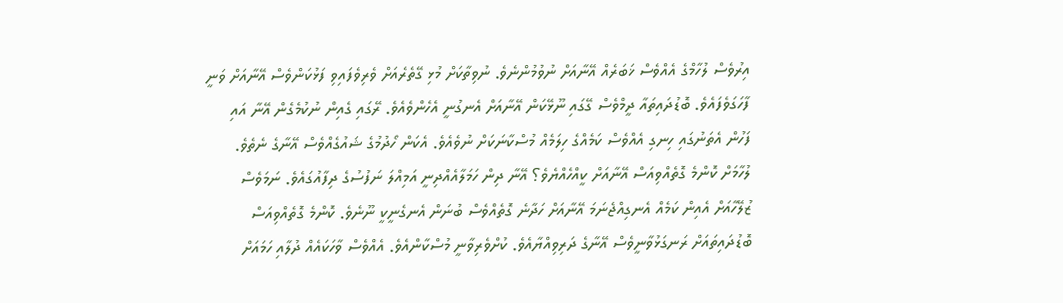އިރުވެސް ލުހާމްގެ އެއްވެސް ޚަބަރެއް އޭނާއަށް ނުވުމުންނެވެ. ނުވިތާކަށް މުޅި ގޭތެރެއަށް ވެރިވެފައިވި ފަޅުކަންވެސް އޭނާއަށް ވަނީ ފާހަގަވެފައެވެ. ބޮޑުދައިތައާ ދީމްވެސް ގޭގައި ނޫޅޭކަން އޭނާއަށް އެނގުނީ އެހެންވެއެވެ. ރޭގައި ގެއިން ނުކުމެގެން އޭނާ އައި ފަހުން އެތަނުގައި ހިނގި އެއްވެސް ކަމެއްގެ ހިލަމެއް މުސްކާނަކަށް ނުވެއެވެ. އެކަން ހޯދުމުގެ ޝައުގެއްވެސް އޭނާގެ ނެތެވެ. ލުހާމަށް ކޮންމެ ގޮތެއްވިއަސް އޭނާއަށް ކީއްހެއްޔެވެ؟ އޭނާ ދިން ހަމަލާއެއްދިނީ އަމިއްލަ ނަފުސުގެ ދިފާއުގައެވެ. ނަމަވެސް ޒުލޭހާއަށް އެއިން ކަމެއް އެނގިއްޖެނަމަ އޭނާއަށް ހަދާނެ ގޮތެއްވެސް ބުނަން އެނގެނީކީ ނޫނެވެ. ކޮންމެ ގޮތެއްވިއަސް ބޮޑުދައިތައަށް ރަނގަޅުވާނީވެސް އޭނާގެ ދަރިވިއްޔާއެވެ. ކުށްވެރިވާނީ މުސްކާންއެވެ. އެއްވެސް ވާހަކައެއް ދުލާއި ހަމައަށް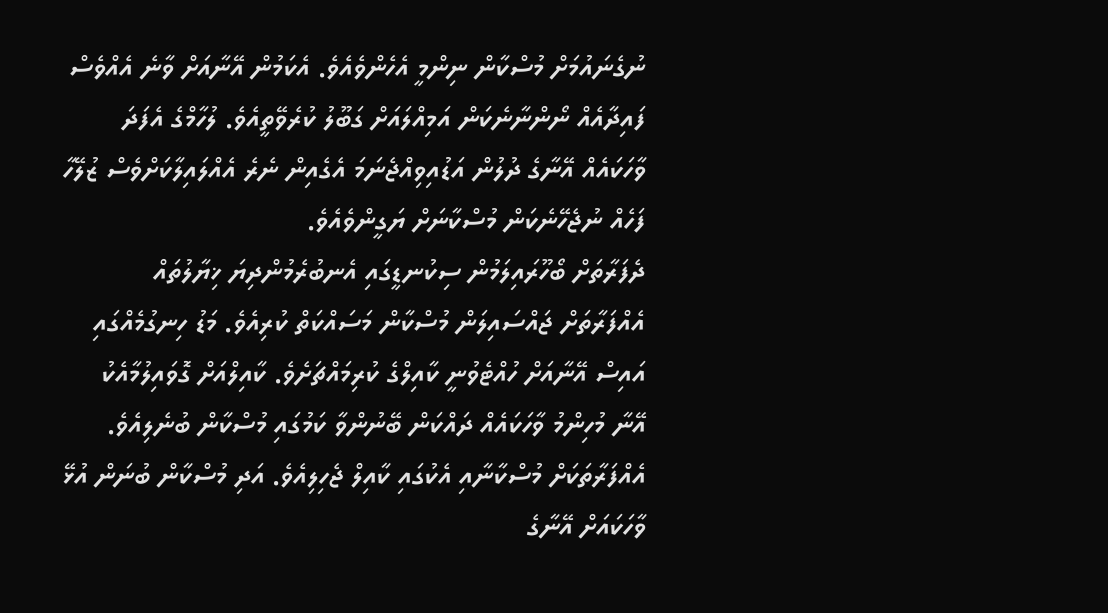ނުގެނައުމަށް މުސްކާން ނިންމީ އެހެންވެއެވެ. އެކަމުން އޭނާއަށް ވާނެ އެއްވެސް ފައިދާއެއް ނޯންނާނެކަން އަމިއްލައަށް ގަބޫލު ކުރެވޭތީއެވެ. ލުހާމްގެ އެފަދަ ވާހަކައެއް އޭނާގެ ދުލުން އަޑުއިވިއްޖެނަމަ އެގެއިން ނެރެ އެއްލައިލާކަށްވެސް ޒުލޭހާ ފަހެއް ނުޖެހޭނެކަން މުސްކާނަށް ޔަގީންވެއެވެ.
ދެފަރާތަށް ބޯހޫރައިލަމުން ސިކުނޑީގައި އެނބުރެމުންދިޔަ ޚިޔާލުތައް އެއްފަރާތަށް ޖައްސައިލަން މުސްކާން މަސައްކަތް ކުރިއެވެ. މަޑު ހިނގުމެއްގައި އައިސް އޭނާއަށް ހުއްޓެވުނީ ކާއިލްގެ ކުރިމައްޗަށެވެ. ކާއިލްއަށް ގޮވައިލުމާއެކު އޭނާ މުހިންމު ވާހަކައެއް ދައްކަން ބޭނުންވާ ކަމުގައި މުސްކާން ބުނެލިއެވެ. އެއްފަރާތަކަށް މުސްކާނާއި އެކުގައި ކާއިލް ޖެހިލިއެވެ. އަދި މުސްކާން ބުނަން އުޅޭ ވާހަކައަށް އޭނާގެ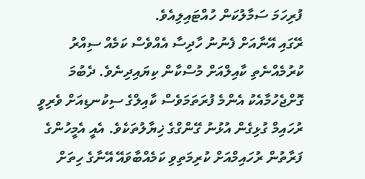ފުރިހަމަ ސަމާލުކަން ހުއްޓައިލިއެވެ.
ރޭގައި އޭނާއަށް ފެނުނު ހާދިސާ އެއްވެސް ކަމެއް ސިއްރު ކުރުމެއްނެތި ކާއިލްއަށް މުސްކާން ކިޔައިދިނެވެ. ދެބުމަ ގޮށްޖެހުމާއެކު އެންމެ ފުރަތަމަވެސް ކާއިލްގެ ސިކުނޑިއަށް ވެރިވީ ރުހައިމް ގުޅިގެން އުޅުނު ގޭންގްގެ ޚިޔާލުތަކެވެ. އެއީ އެމީހުންގެ ފަރާތުން ރުހައިމްއަށް ކުރިމަތިވި ކަމެއްބާވައޭ އޭނާގެ ހިތަށް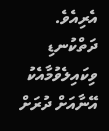އެރިއެވެ. ދަތްކުނޑި ވިކައިލެވުމާއެކު އޭނާއަށް ދުރަށް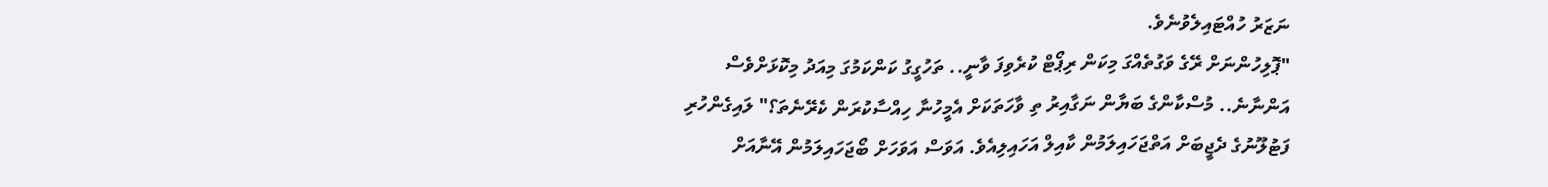ނަޒަރު ހުއްޓައިލެވުނެވެ.
"ޕޮލިހުންނަށް ރޭގެ ވަގުތެއްގަ މިކަން ރިޕޯޓް ކުރެވިފަ ވާނީ.. ތަހުގީގު ކަންކަމުގަ މިއަދު މިކޮޅަށްވެސް އަންނާނެ.. މުސްކާންގެ ބަޔާން ނަގާއިރު ތި ވާހަތަކަށް އެމީހުނާ ހިއްސާކުރަން ކެރޭނެތަ؟" ލައިގެންހުރި ފަޓުލޫނުގެ ދެޖީބަށް އަތްޖަހައިލަމުން ކާއިލް އަހައިލިއެވެ. އަވަސް އަވަހަށް ބޯޖަހައިލަމުން އޭނާއަށް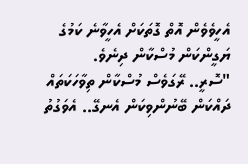އެހީވެވެން އޮތް ގޮތަކަށް އެހީވާނެ ކަމުގެ ޔަގީންކަން މުސްކާން ދިނެވެ.
"ސޮރީ.. ރޭގަވެސް މުސްކާން ތިވާހަކަތައް ދައްކަން ބޭނުންވިކަން އެނގޭ.. އެވަގުތު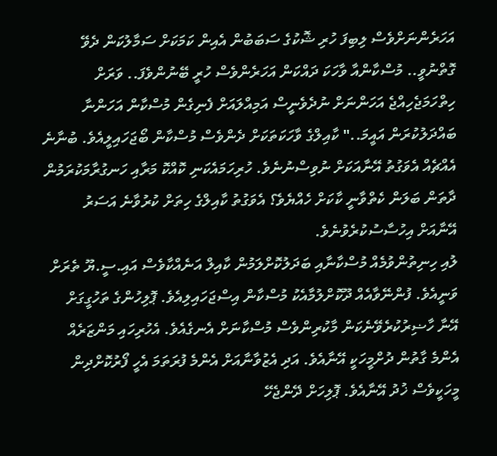އަހަރެންނަށްވެސް ލިބިފަ ހުރި ޝޮކުގެ ސަބަބުން އެއިން ކަމަކަށް ސަމާލުކަން ދެވޭ ގޮތްނުވީ.. މުސްކާންއާ ވާހަކަ ދައްކަން އަހަރެންވެސް ހުރީ ބޭނުންވެފަ.. ވަރަށް ހިތްހަމަޖެހިއްޖެ އަހަންނަށް ނުދެވެނީސް އަމިއްލައަށް ފެނިގެން މުސްކާން އަހަންނާ ބައްދަލުކުރަން އައީމަ.." ކާއިލްގެ ވާހަކަތަކަށް ދެންވެސް މުސްކާން ބޯޖަހައިލީއެވެ. ބުނާނެ އެއްޗެއް އެވަގުތު އޭނާއަކަށް ނުވިސްނުނެވެ. ހުރިހަމައެކަނި ކޮއްކޮ މަރާއި ހަނގުރާމަކުރަމުން ދާތަން ބަލަން ކެތްވާނީ ކާކަށް ހެއްޔެވެ؟ އެވަގުތު ކާއިލްގެ ހިތަށް ކުރުވާނެ އަސަރު އޭނާއަށް އިހުސާސުކުރެވުނެވެ.
ލުއި ހިނިތުންވުމެއް މުސްކާނާއި ބަދަލުކޮށްލަމުން ކާއިލް އަނެއްކާވެސް އައި.ސީ.ޔޫ ތެރަށް ވަނީއެވެ. ފުންނޭވާއެއް ދޫކޮށްލުމާއެކު މުސްކާން އިސްޖަހައިލިއެވެ. ޕޮލިހުންގެ ތަހުގީގަށް އޭނާ ހާޟިރުކުރެވޭނެކަން މާކުރިންވެސް މުސްކާނަށް އެނގެއެވެ. އެހުރިހައި މަންޒަރެއް އެންމެ ގާތުން ދުށްމީހަކީ އޭނާއެވެ. އަދި އެޒުވާނާއަށް އެންމެ ފުރަތަމަ އެހީ ފޯރުކޮށްދިން މީހަކީވެސް ޚުދު އޭނާއެވެ. ޕޮލިހަށް ދޭންޖެހޭ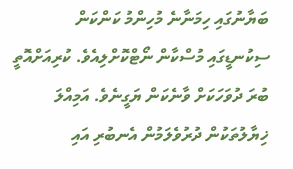ބަޔާނުގައި ހިމަނާނެ މުހިންމު ކަންކަން ސިކުނޑީގައި މުސްކާން ނޯޓްކޮށްލިއެވެ. ކުރިއަށްއޮތީ ބުރަ ދުވަހަކަށް ވާނެކަން ޔަގީނެވެ. އަމިއްލަ ޚިޔާލުތަކުން ދުރުވެލަމުން އެނބުރި އައި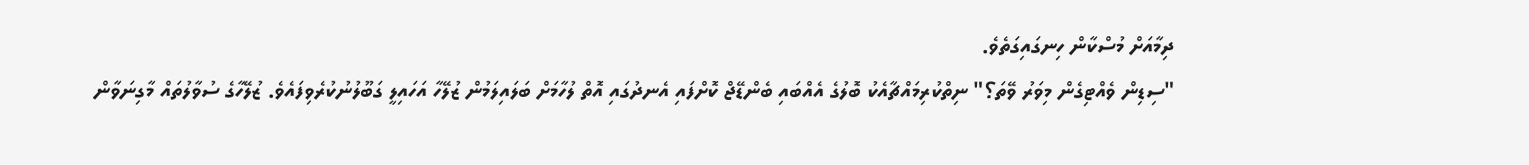ދިމާއަށް މުސްކާން ހިނގައިގަތެވެ.
"ސިޑިން ވެއްޓިގެން މިވަރު ވޭތަ؟" ނިތްކުރިމައްޗާއެކު ބޮލުގެ އެއްބައި ބެންޑޭޖް ކޮށްފައި އެނދުގައި އޮތް ލުހާމަށް ބަލައިލަމުން ޒުލޭހާ އަހައިލީ ގަބޫލުނުކުރެވިފައެވެ. ޒުލޭހާގެ ސުވާލުތައް މާގިނަވާން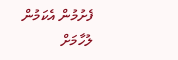ފެށުމުން އެކަމުން ލުހާމަށް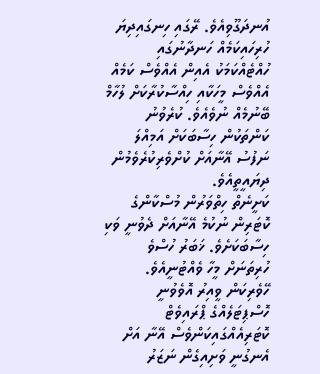އުނދަގޫވިއެވެ. ރޭގައި ހިނގައިދިޔަ ހުރިހައިކަމެއް ހަނދާނުގައި ހުއްޓެއްކަމަކު އެއިން އެއްވެސް ކަމެއް އެއްވެސް މީހަކާއި ހިއްސާކުރާކަށް ލުހާމް ބޭނުމެއް ނުވެއެވެ. ކުރެވުނު ކަންތަކުން ހިސާބަކަށް އަމިއްލަ ނަފުސު އޭނާއަށް ކުށްވެރިކުރެވެމުން ދިޔައީތީއެވެ.
ކަށީނެތް ހިތްވަރުން މުސްކާންގެ ކޮޓަރިން ނުކުމެ އޭނާއަށް ދެވުނީ ވަކި ހިސާބަކަށެވެ. ޚަބަރު ހުސްވެ ހުރިތަނަށް މީހާ ވެއްޓުނީއެވެ. ހޭވެރިކަން ވީއިރު އޮވެވުނީ ހޮސްޕިޓަލެއްގެ ޕްރައިވެޓް ކޮޓަރިއެއްގައިކަންވެސް އޭނާ އަށް އެނގުނީ ވަށިއިގެން ނަޒަރު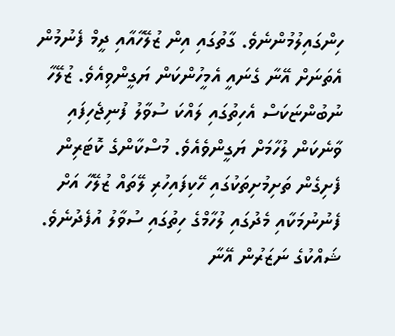ހިންގައިލުމުންނެވެ. ގާތުގައި އިން ޒުލޭހާއާއި ދީމް ފެނުމުން އެތަނަށް އޭނާ ގެނައީ އެމީހުންކަން ޔަގީންވިއެވެ. ޒުލޭހާ ނުބުންޏަކަސް އެހިތުގައި ލައްކަ ސުވާލު ފުނިޖެހިފައި ވާނެކަން ލުހާމަށް ޔަގީންވެއެވެ. މުސްކާންގެ ކޮޓަރިން ފެށިގެން ތަށިމުށިތަކުގައި ހޭކިފައިހުރި ލޭތައް ޒުލޭހާ އަށް ފެނުނުމަކާއި މެދުގައި ލުހާމްގެ ހިތުގައި ސުވާލު އުފެދުނެވެ. ޝައްކުގެ ނަޒަރުން އޭނާ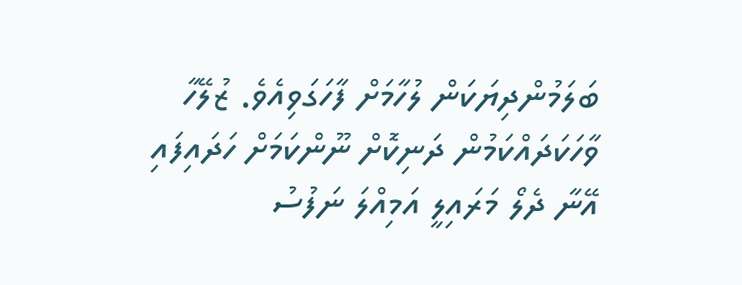ބަލަމުންދިޔަކަން ލުހާމަށް ފާހަގަވިއެވެ. ޒުލޭހާ ވާހަކަދައްކަމުން ދަނިކޮށް ނޫންކަމަށް ހަދައިފައި އޭނާ ދެލޯ މަރައިލީ އަމިއްލަ ނަފުސު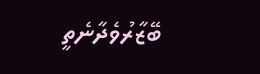ބޭޒާރުވެދާނެތީ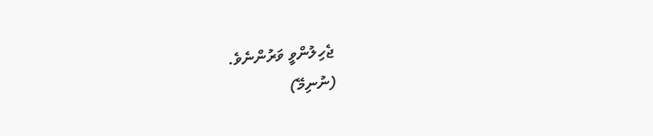ޖެހިލުންވީ ވަރުންނެވެ.
(ނުނިމޭ)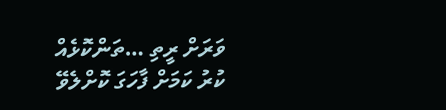ވަރަށް ރީތި …ތަންކޮޅެއް ކުރު ކަމަށް ފާހަގަ ކޮށްލެވޭ